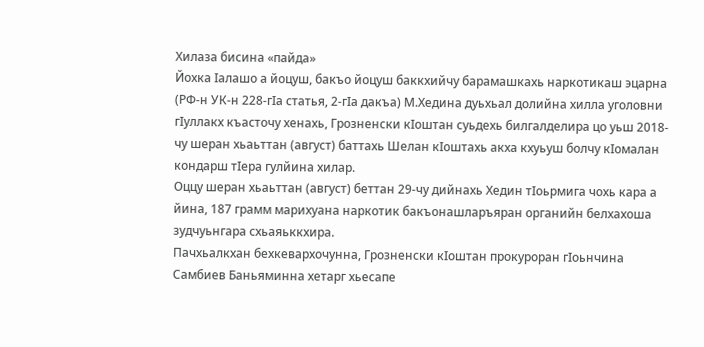Хилаза бисина «пайда»
Йохка Iалашо а йоцуш, бакъо йоцуш баккхийчу барамашкахь наркотикаш эцарна (РФ-н УК-н 228-гIа статья, 2-гIа дакъа) М.Хедина дуьхьал долийна хилла уголовни гIуллакх къасточу хенахь, Грозненски кIоштан суьдехь билгалделира цо уьш 2018-чу шеран хьаьттан (август) баттахь Шелан кIоштахь акха кхуьуш болчу кIомалан кондарш тIера гулйина хилар.
Оццу шеран хьаьттан (август) беттан 29-чу дийнахь Хедин тIоьрмига чохь кара а йина, 187 грамм марихуана наркотик бакъонашларъяран органийн белхахоша зудчуьнгара схьаяьккхира.
Пачхьалкхан бехкевархочунна, Грозненски кIоштан прокуроран гIоьнчина Самбиев Баньяминна хетарг хьесапе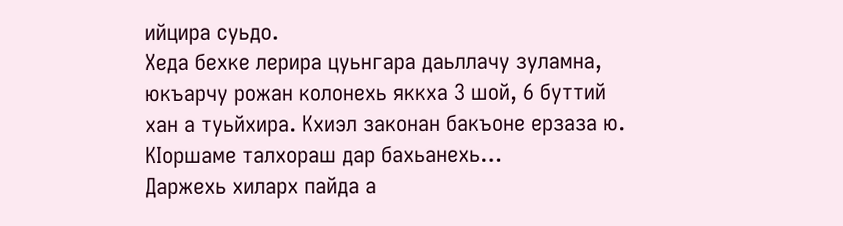ийцира суьдо.
Хеда бехке лерира цуьнгара даьллачу зуламна, юкъарчу рожан колонехь яккха 3 шой, 6 буттий хан а туьйхира. Кхиэл законан бакъоне ерзаза ю. КIоршаме талхораш дар бахьанехь…
Даржехь хиларх пайда а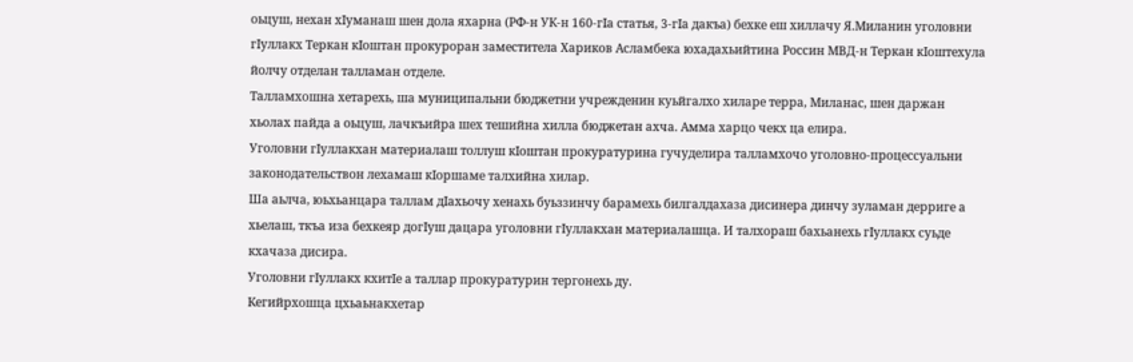оьцуш, нехан хIуманаш шен дола яхарна (РФ-н УК-н 160-гIа статья, 3-гIа дакъа) бехке еш хиллачу Я.Миланин уголовни гIуллакх Теркан кIоштан прокуроран заместитела Хариков Асламбека юхадахьийтина Россин МВД-н Теркан кIоштехула йолчу отделан талламан отделе.
Талламхошна хетарехь, ша муниципальни бюджетни учрежденин куьйгалхо хиларе терра, Миланас, шен даржан хьолах пайда а оьцуш, лачкъийра шех тешийна хилла бюджетан ахча. Амма харцо чекх ца елира.
Уголовни гIуллакхан материалаш толлуш кIоштан прокуратурина гучуделира талламхочо уголовно-процессуальни законодательствон лехамаш кIоршаме талхийна хилар.
Ша аьлча, юьхьанцара таллам дIахьочу хенахь буьззинчу барамехь билгалдахаза дисинера динчу зуламан дерриге а хьелаш, ткъа иза бехкеяр догIуш дацара уголовни гIуллакхан материалашца. И талхораш бахьанехь гIуллакх суьде кхачаза дисира.
Уголовни гIуллакх кхитIе а таллар прокуратурин тергонехь ду.
Кегийрхошца цхьаьнакхетар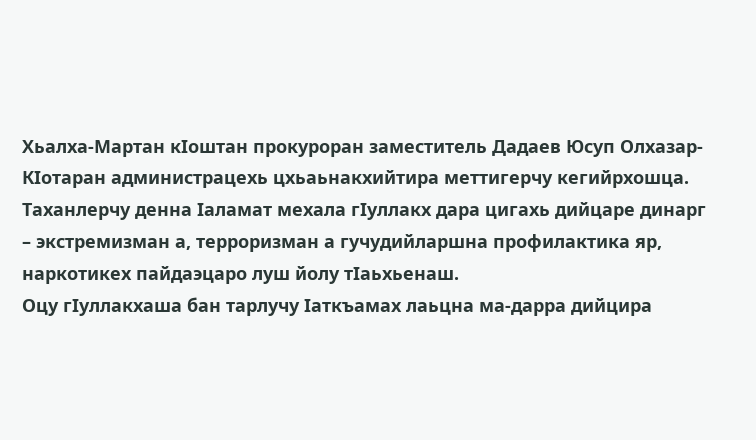Хьалха-Мартан кIоштан прокуроран заместитель Дадаев Юсуп Олхазар-КIотаран администрацехь цхьаьнакхийтира меттигерчу кегийрхошца.
Таханлерчу денна Iаламат мехала гIуллакх дара цигахь дийцаре динарг – экстремизман а, терроризман а гучудийларшна профилактика яр, наркотикех пайдаэцаро луш йолу тIаьхьенаш.
Оцу гIуллакхаша бан тарлучу Iаткъамах лаьцна ма-дарра дийцира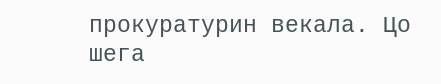прокуратурин векала. Цо шега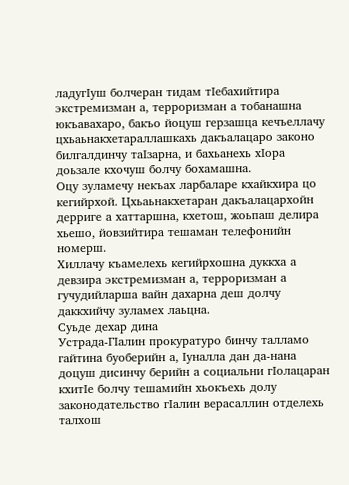ладугIуш болчеран тидам тIебахийтира экстремизман а, терроризман а тобанашна юкъавахаро, бакъо йоцуш герзашца кечъеллачу цхьаьнакхетараллашкахь дакъалацаро законо билгалдинчу таIзарна, и бахьанехь хIора доьзале кхочуш болчу бохамашна.
Оцу зуламечу некъах ларбаларе кхайкхира цо кегийрхой. Цхьаьнакхетаран дакъалацархойн дерриге а хаттаршна, кхетош, жоьпаш делира хьешо, йовзийтира тешаман телефонийн номерш.
Хиллачу къамелехь кегийрхошна дуккха а девзира экстремизман а, терроризман а гучудийларша вайн дахарна деш долчу даккхийчу зуламех лаьцна.
Суьде дехар дина
Устрада-ГIалин прокуратуро бинчу талламо гайтина буоберийн а, Iуналла дан да-нана доцуш дисинчу берийн а социальни гIолацаран кхитIе болчу тешамийн хьокъехь долу законодательство гIалин верасаллин отделехь талхош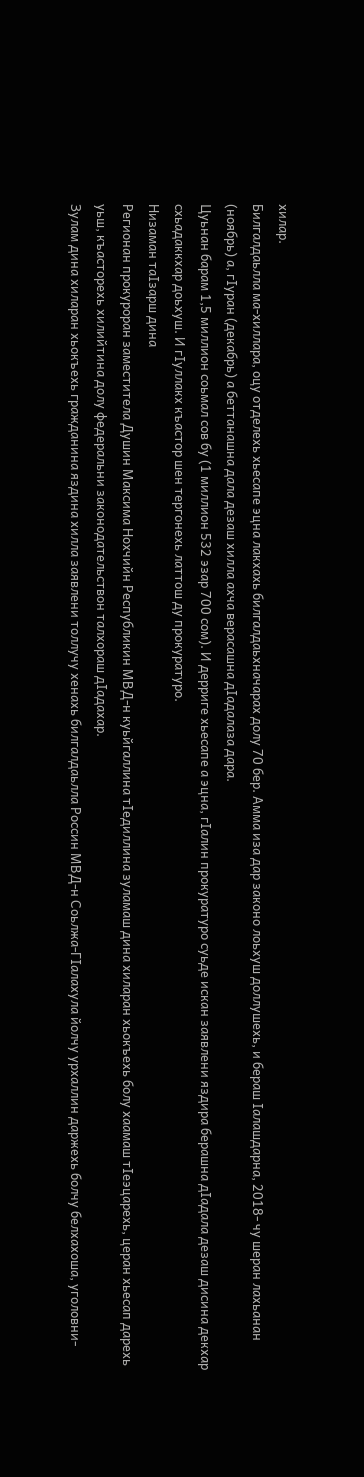хилар.
Билгалдаьлла ма-хиллара, оцу отделехь хьесапе эцна лакхахь билгалдаьхначарах долу 70 бер. Амма иза дар законо лоьхуш доллушехь, и бераш Iалашдарна, 2018- чу шеран лахьанан (ноябрь) а, гIуран (декабрь) а беттанашна дала дезаш хилла ахча верасашна дIадалаза дара.
Цуьнан барам 1,5 миллион соьмал сов бу (1 миллион 532 эзар 700 сом). И дерриге хьесапе а эцна, гIалин прокуратуро суьде искан заявлени яздира берашна дIадала дезаш дисина декхар схьадаккхар доьхуш. И гIуллакх къастор шен тергонехь латтош ду прокуратуро.
Низаман таIзарш дина
Регионан прокуроран заместитела Душин Максима Нохчийн Республикин МВД-н куьйгаллина тIедиллина зуламаш дина хиларан хьокъехь болу хаамаш тIеэцарехь, церан хьесап дарехь уьш, къасторехь хилийтина долу федеральни законодательствон талхораш дIадахар.
Зулам дина хиларан хьокъехь гражданина яздина хилла заявлени толлучу хенахь билгалдаьлла Россин МВД-н Соьлжа-ГIалахула йолчу урхаллин даржехь болчу белхахоша, уголовни-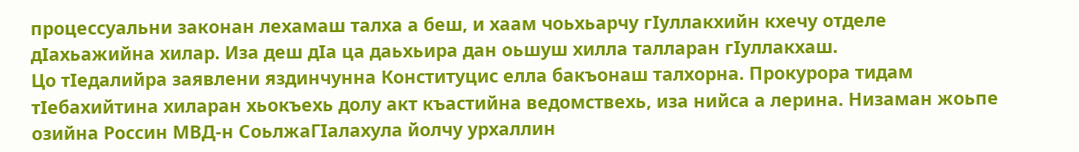процессуальни законан лехамаш талха а беш, и хаам чоьхьарчу гIуллакхийн кхечу отделе дIахьажийна хилар. Иза деш дIа ца даьхьира дан оьшуш хилла талларан гIуллакхаш.
Цо тIедалийра заявлени яздинчунна Конституцис елла бакъонаш талхорна. Прокурора тидам тIебахийтина хиларан хьокъехь долу акт къастийна ведомствехь, иза нийса а лерина. Низаман жоьпе озийна Россин МВД-н СоьлжаГIалахула йолчу урхаллин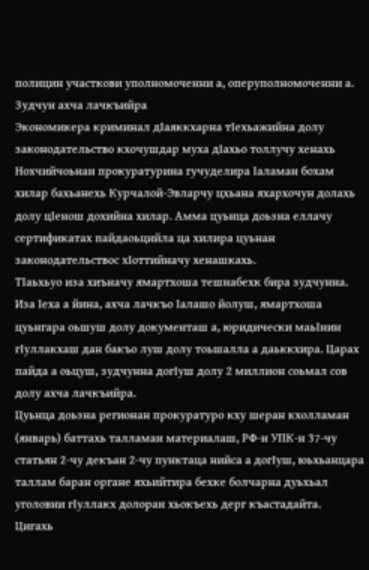полицин участкови уполномоченни а, оперуполномоченни а.
Зудчун ахча лачкъийра
Экономикера криминал дIаяккхарна тIехьажийна долу законодательство кхочушдар муха дIахьо толлучу хенахь Нохчийчоьнан прокуратурина гучуделира Iаламан бохам хилар бахьанехь Курчалой-Эвларчу цхьана яхархочун долахь долу цIенош дохийна хилар. Амма цуьнца доьзна еллачу сертификатах пайдаоьцийла ца хилира цуьнан законодательствос хIоттийначу хенашкахь.
ТIаьхьуо иза хиъначу ямартхоша тешнабехк бира зудчунна. Иза Iеха а йина, ахча лачкъо Iалашо йолуш, ямартхоша цуьнгара оьшуш долу документаш а, юридически маьIнин гIуллакхаш дан бакъо луш долу тоьшалла а даьккхира. Царах пайда а оьцуш, зудчунна догIуш долу 2 миллион соьмал сов долу ахча лачкъийра.
Цуьнца доьзна регионан прокуратуро кху шеран кхолламан (январь) баттахь талламан материалаш, РФ-н УПК-н 37-чу статьян 2-чу декъан 2-чу пунктаца нийса а догIуш, юьхьанцара таллам баран органе яхьийтира бехке болчарна дуьхьал уголовни гIуллакх долоран хьокъехь дерг къастадайта.
Цигахь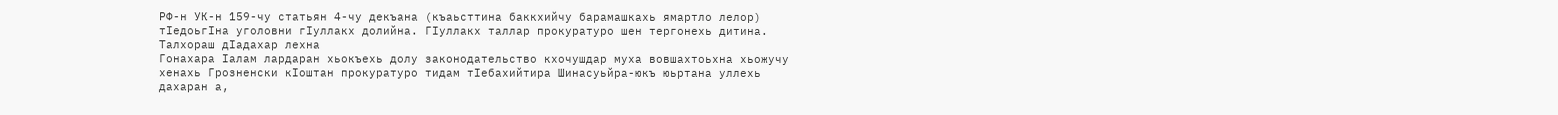РФ-н УК-н 159-чу статьян 4-чу декъана (къаьсттина баккхийчу барамашкахь ямартло лелор) тIедоьгIна уголовни гIуллакх долийна. ГIуллакх таллар прокуратуро шен тергонехь дитина.
Талхораш дIадахар лехна
Гонахара Iалам лардаран хьокъехь долу законодательство кхочушдар муха вовшахтоьхна хьожучу хенахь Грозненски кIоштан прокуратуро тидам тIебахийтира Шинасуьйра-юкъ юьртана уллехь дахаран а,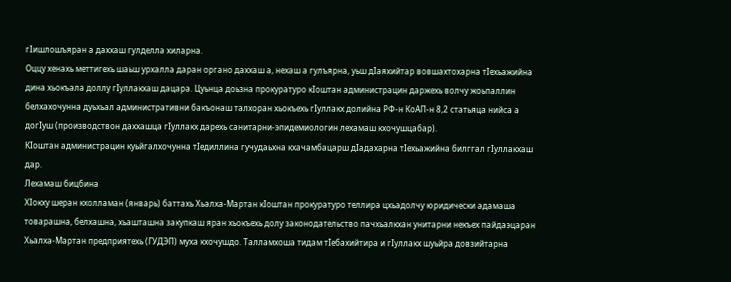гIишлошъяран а даххаш гулделла хиларна.
Оццу хенахь меттигехь шаьш урхалла даран органо даххаш а, нехаш а гулъярна, уьш дIаяхийтар вовшахтохарна тIехьажийна дина хьокъала доллу гIуллакхаш дацара. Цуьнца доьзна прокуратуро кIоштан администрацин даржехь волчу жоьпаллин белхахочунна дуьхьал административни бакъонаш талхоран хьокъехь гIуллакх долийна РФ-н КоАП-н 8,2 статьяца нийса а догIуш (производствон даххашца гIуллакх дарехь санитарни-эпидемиологин лехамаш кхочушцабар).
КIоштан администрацин куьйгалхочунна тIедиллина гучудаьхна кхачамбацарш дIадахарна тIехьажийна билггал гIуллакхаш дар.
Лехамаш бицбина
ХIокху шеран кхолламан (январь) баттахь Хьалха-Мартан кIоштан прокуратуро теллира цхьадолчу юридически адамаша товарашна, белхашна, хьашташна закупкаш яран хьокъехь долу законодательство пачхьалкхан унитарни некъех пайдаэцаран Хьалха-Мартан предприятехь (ГУДЭП) муха кхочушдо. Талламхоша тидам тIебахийтира и гIуллакх шуьйра довзийтарна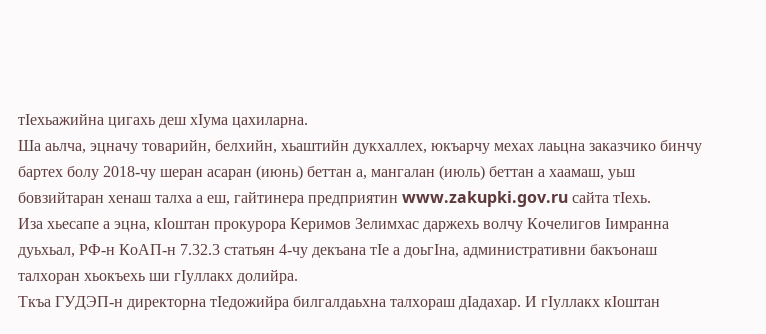тIехьажийна цигахь деш хIума цахиларна.
Ша аьлча, эцначу товарийн, белхийн, хьаштийн дукхаллех, юкъарчу мехах лаьцна заказчико бинчу бартех болу 2018-чу шеран асаран (июнь) беттан а, мангалан (июль) беттан а хаамаш, уьш бовзийтаран хенаш талха а еш, гайтинера предприятин www.zakupki.gov.ru сайта тIехь.
Иза хьесапе а эцна, кIоштан прокурора Керимов Зелимхас даржехь волчу Кочелигов Iимранна дуьхьал, РФ-н КоАП-н 7.32.3 статьян 4-чу декъана тIе а доьгIна, административни бакъонаш талхоран хьокъехь ши гIуллакх долийра.
Ткъа ГУДЭП-н директорна тIедожийра билгалдаьхна талхораш дIадахар. И гIуллакх кIоштан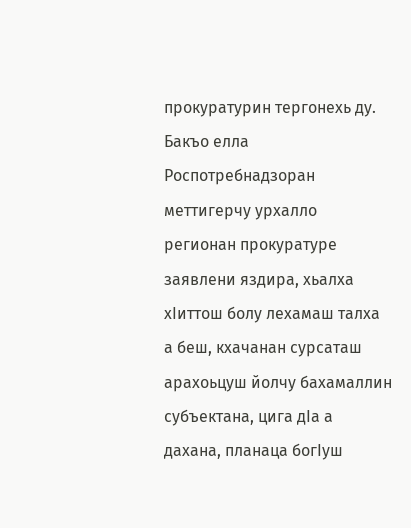прокуратурин тергонехь ду.
Бакъо елла
Роспотребнадзоран меттигерчу урхалло регионан прокуратуре заявлени яздира, хьалха хIиттош болу лехамаш талха а беш, кхачанан сурсаташ арахоьцуш йолчу бахамаллин субъектана, цига дIа а дахана, планаца богIуш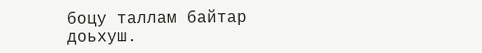боцу таллам байтар доьхуш.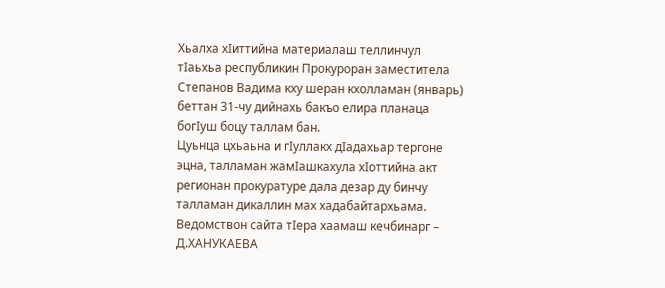Хьалха хIиттийна материалаш теллинчул тIаьхьа республикин Прокуроран заместитела Степанов Вадима кху шеран кхолламан (январь) беттан 31-чу дийнахь бакъо елира планаца богIуш боцу таллам бан.
Цуьнца цхьаьна и гIуллакх дIадахьар тергоне эцна, талламан жамIашкахула хIоттийна акт регионан прокуратуре дала дезар ду бинчу талламан дикаллин мах хадабайтархьама.
Ведомствон сайта тIера хаамаш кечбинарг – Д.ХАНУКАЕВА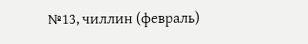№13, чиллин (февраль)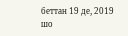беттан 19 де, 2019 шо